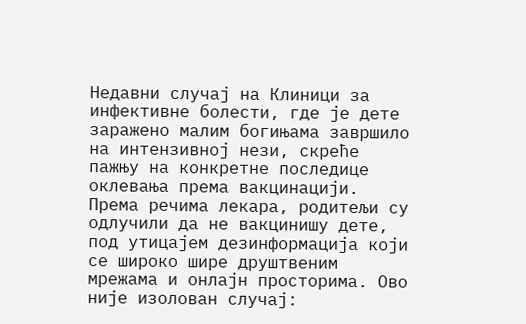Недавни случај на Клиници за инфективне болести, где је дете заражено малим богињама завршило на интензивној нези, скреће пажњу на конкретне последице оклевања према вакцинацији. Према речима лекара, родитељи су одлучили да не вакцинишу дете, под утицајем дезинформација који се широко шире друштвеним мрежама и онлајн просторима. Ово није изолован случај: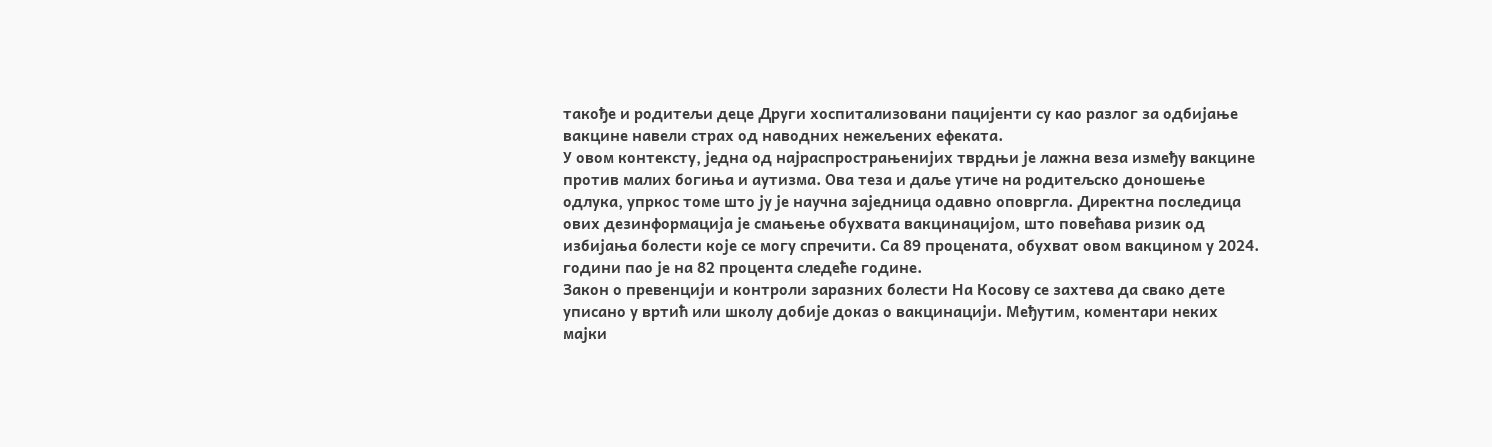такође и родитељи деце Други хоспитализовани пацијенти су као разлог за одбијање вакцине навели страх од наводних нежељених ефеката.
У овом контексту, једна од најраспрострањенијих тврдњи је лажна веза између вакцине против малих богиња и аутизма. Ова теза и даље утиче на родитељско доношење одлука, упркос томе што ју је научна заједница одавно оповргла. Директна последица ових дезинформација је смањење обухвата вакцинацијом, што повећава ризик од избијања болести које се могу спречити. Са 89 процената, обухват овом вакцином у 2024. години пао је на 82 процента следеће године.
Закон о превенцији и контроли заразних болести На Косову се захтева да свако дете уписано у вртић или школу добије доказ о вакцинацији. Међутим, коментари неких мајки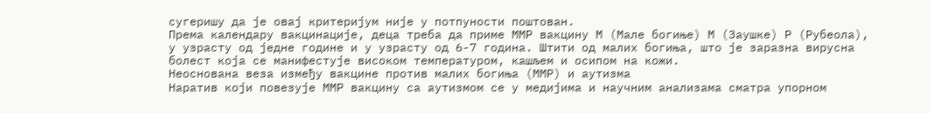сугеришу да је овај критеријум није у потпуности поштован.
Према календару вакцинације, деца треба да приме ММР вакцину М (Мале богиње) М (Заушке) Р (Рубеола), у узрасту од једне године и у узрасту од 6-7 година. Штити од малих богиња, што је заразна вирусна болест која се манифестује високом температуром, кашљем и осипом на кожи.
Неоснована веза између вакцине против малих богиња (ММР) и аутизма
Наратив који повезује ММР вакцину са аутизмом се у медијима и научним анализама сматра упорном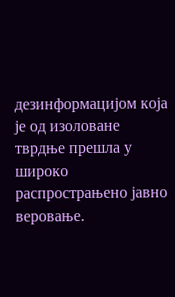дезинформацијом која је од изоловане тврдње прешла у широко распрострањено јавно веровање.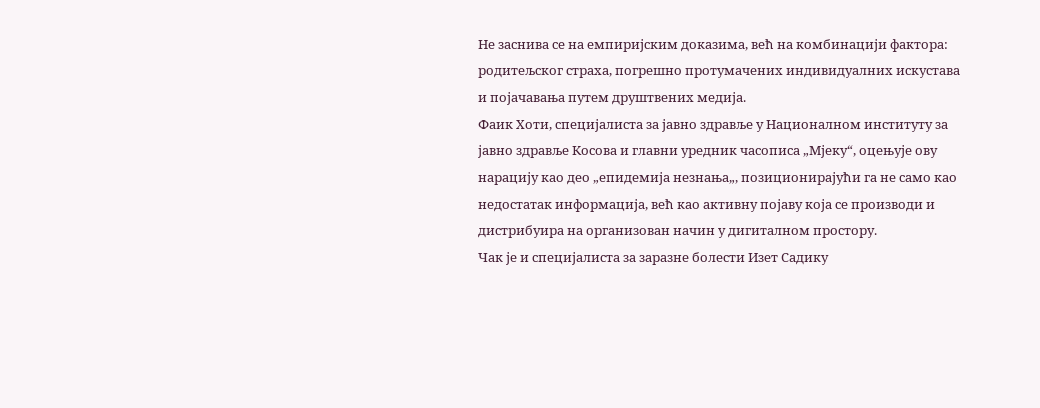Не заснива се на емпиријским доказима, већ на комбинацији фактора: родитељског страха, погрешно протумачених индивидуалних искустава и појачавања путем друштвених медија.
Фаик Хоти, специјалиста за јавно здравље у Националном институту за јавно здравље Косова и главни уредник часописа „Мјеку“, оцењује ову нарацију као део „епидемија незнања„, позиционирајући га не само као недостатак информација, већ као активну појаву која се производи и дистрибуира на организован начин у дигиталном простору.
Чак је и специјалиста за заразне болести Изет Садику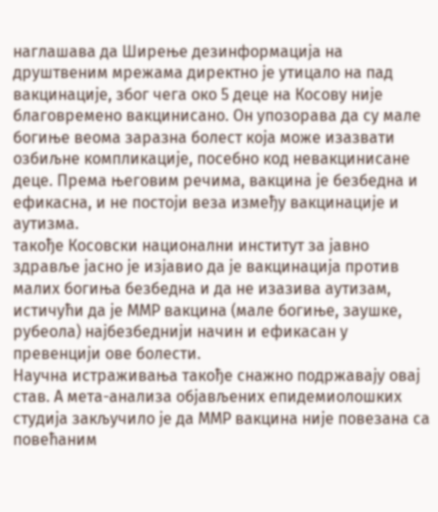наглашава да Ширење дезинформација на друштвеним мрежама директно је утицало на пад вакцинације, због чега око 5 деце на Косову није благовремено вакцинисано. Он упозорава да су мале богиње веома заразна болест која може изазвати озбиљне компликације, посебно код невакцинисане деце. Према његовим речима, вакцина је безбедна и ефикасна, и не постоји веза између вакцинације и аутизма.
такође Косовски национални институт за јавно здравље јасно је изјавио да је вакцинација против малих богиња безбедна и да не изазива аутизам, истичући да је ММР вакцина (мале богиње, заушке, рубеола) најбезбеднији начин и ефикасан у превенцији ове болести.
Научна истраживања такође снажно подржавају овај став. А мета-анализа објављених епидемиолошких студија закључило је да ММР вакцина није повезана са повећаним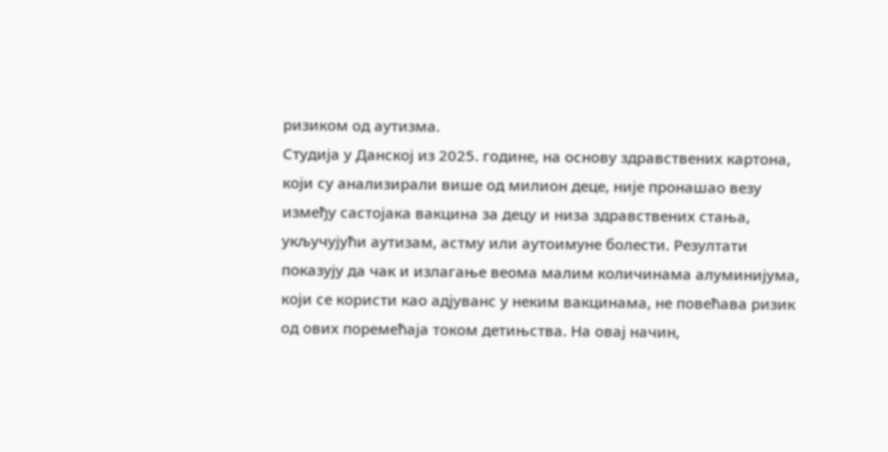ризиком од аутизма.
Студија у Данској из 2025. године, на основу здравствених картона, који су анализирали више од милион деце, није пронашао везу између састојака вакцина за децу и низа здравствених стања, укључујући аутизам, астму или аутоимуне болести. Резултати показују да чак и излагање веома малим количинама алуминијума, који се користи као адјуванс у неким вакцинама, не повећава ризик од ових поремећаја током детињства. На овај начин,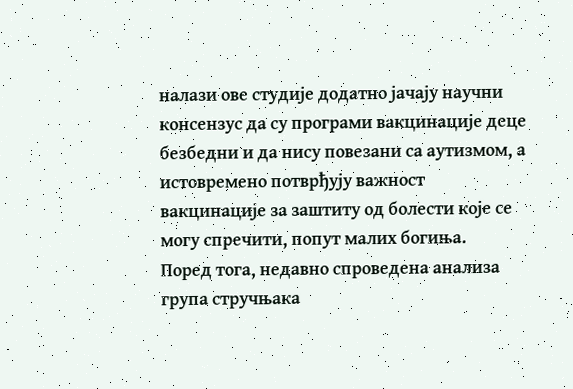налази ове студије додатно јачају научни консензус да су програми вакцинације деце безбедни и да нису повезани са аутизмом, а истовремено потврђују важност вакцинације за заштиту од болести које се могу спречити, попут малих богиња.
Поред тога, недавно спроведена анализа група стручњака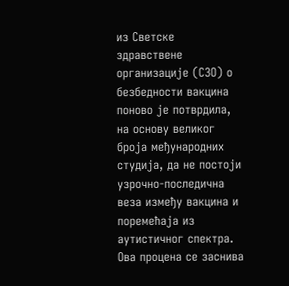из Светске здравствене организације (СЗО) о безбедности вакцина поново је потврдила, на основу великог броја међународних студија, да не постоји узрочно-последична веза између вакцина и поремећаја из аутистичног спектра. Ова процена се заснива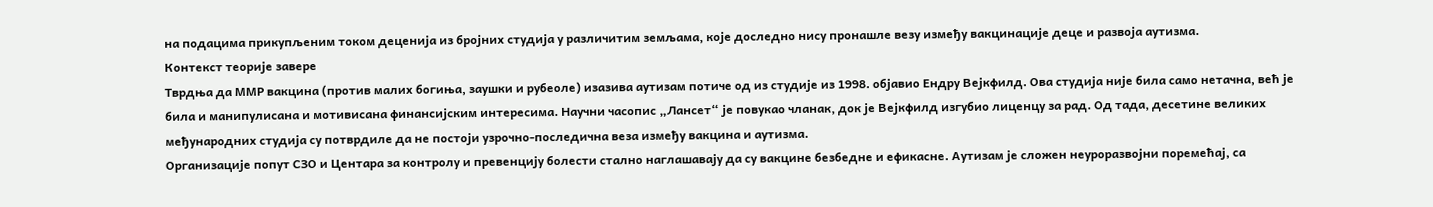на подацима прикупљеним током деценија из бројних студија у различитим земљама, које доследно нису пронашле везу између вакцинације деце и развоја аутизма.
Контекст теорије завере
Тврдња да ММР вакцина (против малих богиња, заушки и рубеоле) изазива аутизам потиче од из студије из 1998. објавио Ендру Вејкфилд. Ова студија није била само нетачна, већ је била и манипулисана и мотивисана финансијским интересима. Научни часопис „Лансет“ је повукао чланак, док је Вејкфилд изгубио лиценцу за рад. Од тада, десетине великих међународних студија су потврдиле да не постоји узрочно-последична веза између вакцина и аутизма.
Организације попут СЗО и Центара за контролу и превенцију болести стално наглашавају да су вакцине безбедне и ефикасне. Аутизам је сложен неуроразвојни поремећај, са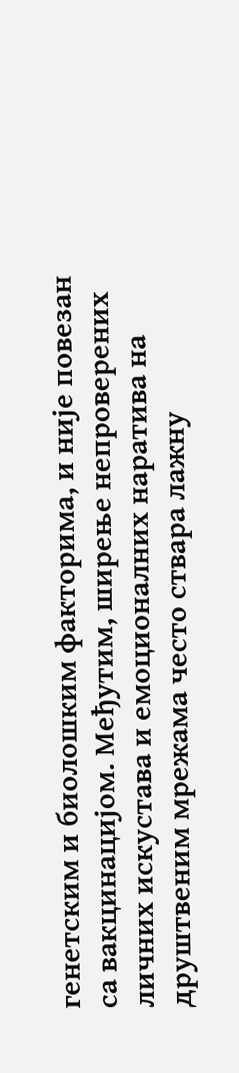генетским и биолошким факторима, и није повезан са вакцинацијом. Међутим, ширење непроверених личних искустава и емоционалних наратива на друштвеним мрежама често ствара лажну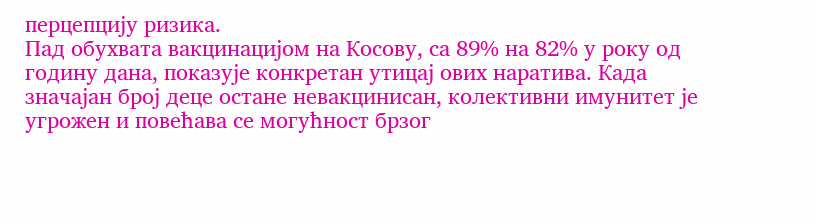перцепцију ризика.
Пад обухвата вакцинацијом на Косову, са 89% на 82% у року од годину дана, показује конкретан утицај ових наратива. Када значајан број деце остане невакцинисан, колективни имунитет је угрожен и повећава се могућност брзог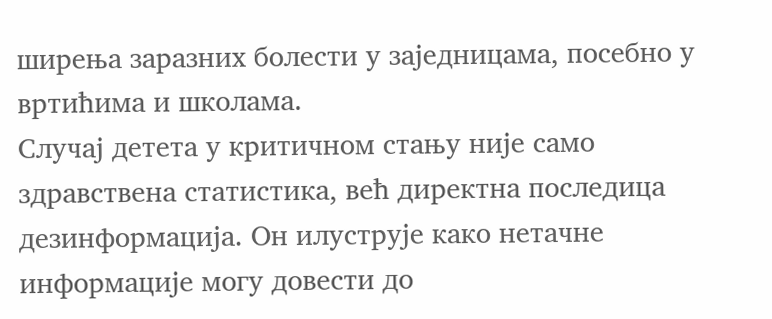ширења заразних болести у заједницама, посебно у вртићима и школама.
Случај детета у критичном стању није само здравствена статистика, већ директна последица дезинформација. Он илуструје како нетачне информације могу довести до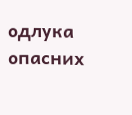одлука опасних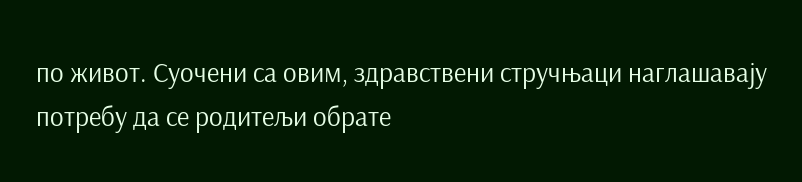по живот. Суочени са овим, здравствени стручњаци наглашавају потребу да се родитељи обрате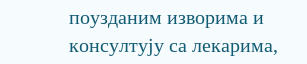поузданим изворима и консултују са лекарима,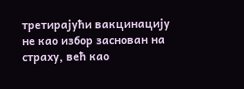третирајући вакцинацију не као избор заснован на страху, већ као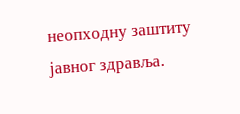неопходну заштиту јавног здравља.